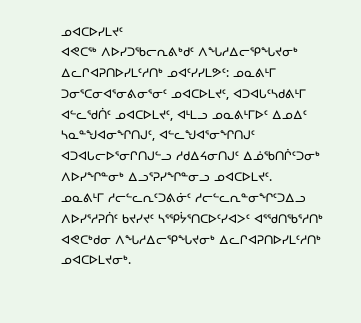ᓄᐊᑕᐅᓯᒪᔪᑦ
ᐊᕙᑕᖅ ᐱᐅᓯᑐᖃᓕᕆᕕᒃᑯᑦ ᐱᖓᓱᐃᓕᕿᖓᔪᓂᒃ ᐃᓚᒋᐊᕈᑎᐅᓯᒪᑦᓱᑎᒃ ᓄᐊᑦᓯᓯᒪᕗᑦ: ᓄᓇᕕᒻᒥ ᑐᓂᕐᑕᓂᐊᕐᓂᕕᓂᕐᓂᑦ ᓄᐊᑕᐅᒪᔪᑦ, ᐊᑐᐊᒐᑦᓴᑯᕕᒻᒥ ᐊᓪᓚᖁᑏᑦ ᓄᐊᑕᐅᒪᔪᑦ, ᐊᒻᒪᓗ ᓄᓇᕕᒻᒥᐅᑦ ᐃᓄᐃᑦ ᓴᓇᓐᖑᐊᓂᖏᑎᒍᑦ, ᐊᓪᓚᖑᐊᕐᓂᖏᑎᒍᑦ ᐊᑐᐊᒐᓕᐅᕐᓂᒋᑎᒍᓪᓗ ᓱᑯᐃᔦᓂᑎᒍᑦ ᐃᓅᖃᑎᒌᑦᑐᓂᒃ ᐱᐅᓯᖏᓐᓂᒃ ᐃᓗᕐᕈᓯᖏᓐᓂᓗ ᓄᐊᑕᐅᒪᔪᑦ.
ᓄᓇᕕᒻᒥ ᓱᓕᓪᓚᕆᑦᑐᕕᓃᑦ ᓱᓕᓪᓚᕆᓐᓂᖏᑦᑐᐃᓗ ᐱᐅᓯᕐᓱᕈᑏᑦ ᑲᔪᓯᔪᑦ ᓴᕐᕿᔮᕐᑎᑕᐅᑦᓯᐊᐳᑦ ᐊᕐᖁᑎᖃᕐᓱᑎᒃ ᐊᕙᑕᒃᑯᓂ ᐱᖓᓱᐃᓕᕿᖓᔪᓂᒃ ᐃᓚᒋᐊᕈᑎᐅᓯᒪᑦᓱᑎᒃ ᓄᐊᑕᐅᒪᔪᓂᒃ.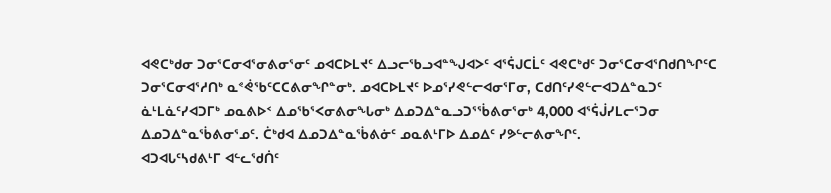ᐊᕙᑕᒃᑯᓂ ᑐᓂᕐᑕᓂᐊᕐᓂᕕᓂᕐᓂᑦ ᓄᐊᑕᐅᒪᔪᑦ ᐃᓗᓕᖃᓗᐊᓐᖑᐊᐳᑦ ᐊᕐᕌᒍᑕᒫᑦ ᐊᕙᑕᒃᑯᑦ ᑐᓂᕐᑕᓂᐊᕐᑎᑯᑎᖏᑦᑕ ᑐᓂᕐᑕᓂᐊᕐᓱᑎᒃ ᓇᕝᕚᖃᑦᑕᑕᕕᓂᖏᓐᓂᒃ. ᓄᐊᑕᐅᒪᔪᑦ ᐅᓄᕐᓯᕙᓪᓕᐊᓂᕐᒥᓂ, ᑕᑯᑎᑦᓯᕙᓪᓕᐊᑐᐃᓐᓇᑐᑦ ᓈᒻᒪᓈᑦᓯᐊᑐᒥᒃ ᓄᓇᕕᐅᑉ ᐃᓄᖃᕐᐸᓂᕕᓂᖓᓂᒃ ᐃᓄᑐᐃᓐᓇᓗᑐᕐᖄᕕᓂᕐᓂᒃ 4,000 ᐊᕐᕌᒎᓯᒪᓕᕐᑐᓂ ᐃᓄᑐᐃᓐᓇᖄᕕᓂᕐᓄᑦ. ᑖᒃᑯᐊ ᐃᓄᑐᐃᓐᓇᖄᕕᓃᑦ ᓄᓇᕕᒻᒥᐅ ᐃᓄᐃᑦ ᓯᕗᓪᓕᕕᓂᖏᑦ.
ᐊᑐᐊᒐᑦᓴᑯᕕᒻᒥ ᐊᓪᓚᖁᑏᑦ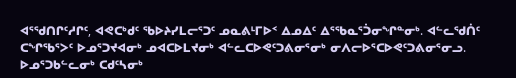ᐊᕐᖁᑎᒋᑦᓱᒋᑦ, ᐊᕙᑕᒃᑯᑦ ᖃᐅᔨᓯᒪᓕᕐᑐᑦ ᓄᓇᕕᒻᒥᐅᑉ ᐃᓄᐃᑦ ᐃᕐᖃᓇᕐᑑᓂᖏᓐᓂᒃ. ᐊᓪᓚᖁᑏᑦ ᑕᖏᖃᕐᐳᑦ ᐅᓄᕐᑐᔪᐊᓂᒃ ᓄᐊᑕᐅᒪᔪᓂᒃ ᐊᓪᓚᑕᐅᕙᑦᑐᕕᓂᕐᓂᒃ ᓂᐱᓕᐅᕐᑕᐅᕙᑦᑐᕕᓂᕐᓂᓗ. ᐅᓄᕐᑐᑲᓪᓚᓂᒃ ᑕᑯᑦᓴᓂᒃ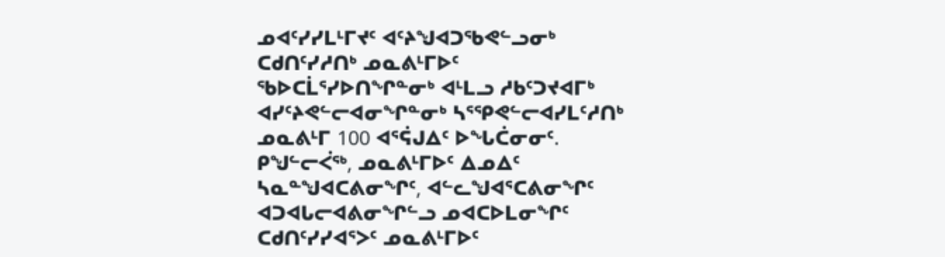ᓄᐊᑦᓯᓯᒪᒻᒥᔪᑦ ᐊᑦᔨᖑᐊᑐᖃᕙᓪᓗᓂᒃ ᑕᑯᑎᑦᓯᓱᑎᒃ ᓄᓇᕕᒻᒥᐅᑦ ᖃᐅᑕᒫᕐᓯᐅᑎᖏᓐᓂᒃ ᐊᒻᒪᓗ ᓱᑲᑦᑐᔪᐊᒥᒃ ᐊᓯᑦᔨᕙᓪᓕᐊᓂᖏᓐᓂᒃ ᓴᕐᕿᕙᓪᓕᐊᓯᒪᑦᓱᑎᒃ ᓄᓇᕕᒻᒥ 100 ᐊᕐᕌᒍᐃᑦ ᐅᖓᑖᓂᓂᑦ.
ᑭᖑᓪᓕᐹᖅ, ᓄᓇᕕᒻᒥᐅᑦ ᐃᓄᐃᑦ ᓴᓇᓐᖑᐊᑕᕕᓂᖏᑦ, ᐊᓪᓚᖑᐊᕐᑕᕕᓂᖏᑦ ᐊᑐᐊᒐᓕᐊᕕᓂᖏᓪᓗ ᓄᐊᑕᐅᒪᓂᖏᑦ ᑕᑯᑎᑦᓯᓯᐊᕐᐳᑦ ᓄᓇᕕᒻᒥᐅᑦ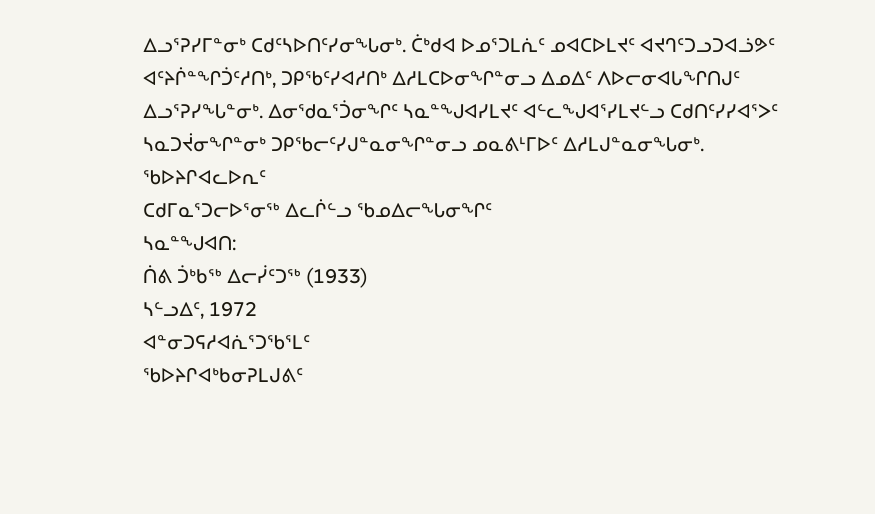ᐃᓗᕐᕈᓯᒥᓐᓂᒃ ᑕᑯᑦᓴᐅᑎᑦᓯᓂᖓᓂᒃ. ᑖᒃᑯᐊ ᐅᓄᕐᑐᒪᕇᑦ ᓄᐊᑕᐅᒪᔪᑦ ᐊᔪᒉᑦᑐᓗᑐᐊᓘᕗᑦ ᐊᑦᔨᒌᓐᖏᑑᑦᓱᑎᒃ, ᑐᑭᖃᑦᓯᐊᓱᑎᒃ ᐃᓱᒪᑕᐅᓂᖏᓐᓂᓗ ᐃᓄᐃᑦ ᐱᐅᓕᓂᐊᒐᖏᑎᒍᑦ ᐃᓗᕐᕈᓯᖓᓐᓂᒃ. ᐃᓂᖁᓇᕐᑑᓂᖏᑦ ᓴᓇᓐᖑᐊᓯᒪᔪᑦ ᐊᓪᓚᖑᐊᕐᓯᒪᔪᓪᓗ ᑕᑯᑎᑦᓯᓯᐊᕐᐳᑦ ᓴᓇᑐᔫᓂᖏᓐᓂᒃ ᑐᑭᖃᓕᑦᓯᒍᓐᓇᓂᖏᓐᓂᓗ ᓄᓇᕕᒻᒥᐅᑦ ᐃᓱᒪᒍᓐᓇᓂᖓᓂᒃ.
ᖃᐅᔨᒋᐊᓚᐅᕆᑦ
ᑕᑯᒥᓇᕐᑐᓕᐅᕐᓂᖅ ᐃᓚᒌᓪᓗ ᖃᓄᐃᓕᖓᓂᖏᑦ
ᓴᓇᓐᖑᐊᑎ:
ᑏᕕ ᑑᒃᑲᖅ ᐃᓕᓰᑦᑐᖅ (1933)
ᓴᓪᓗᐃᑦ, 1972
ᐊᓐᓂᑐᕋᓱᐊᕇᕐᑐᖃᕐᒪᑦ
ᖃᐅᔨᒋᐊᒃᑲᓂᕈᒪᒍᕕᑦ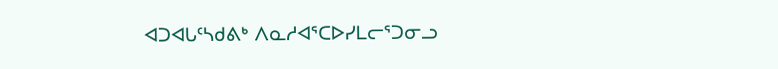ᐊᑐᐊᒐᑦᓴᑯᕕᒃ ᐱᓇᓱᐊᕐᑕᐅᓯᒪᓕᕐᑐᓂᓗ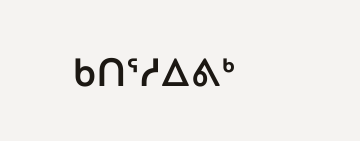ᑲᑎᕐᓱᐃᕕᒃ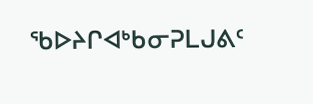ᖃᐅᔨᒋᐊᒃᑲᓂᕈᒪᒍᕕᑦ